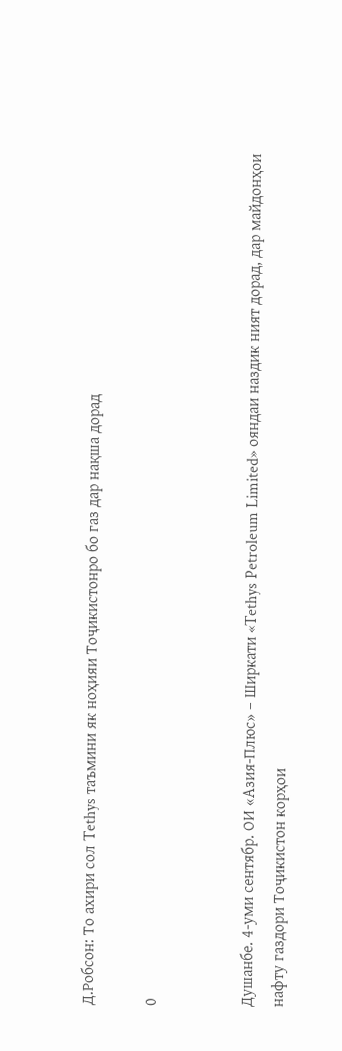Д.Робсон: То ахири сол Tethys таъмини як ноҳияи Тоҷикистонро бо газ дар нақша дорад

0


Душанбе. 4-уми сентябр. ОИ «Азия-Плюс» – Ширкати «Tethys Petroleum Limited» ояндаи наздик ният дорад, дар майдонҳои нафту газдори Тоҷикистон корҳои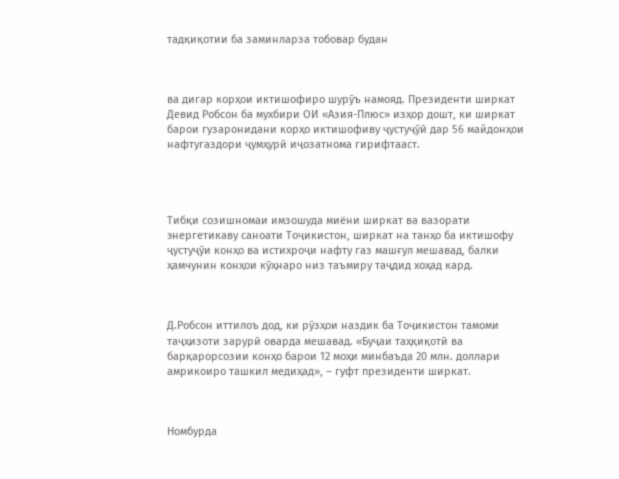тадқиқотии ба заминларза тобовар будан



ва дигар корҳои иктишофиро шурӯъ намояд. Президенти ширкат Девид Робсон ба мухбири ОИ «Азия-Плюс» изҳор дошт, ки ширкат барои гузаронидани корҳо иктишофиву ҷустуҷӯӣ дар 56 майдонҳои нафтугаздори ҷумҳурӣ иҷозатнома гирифтааст.




Тибқи созишномаи имзошуда миёни ширкат ва вазорати энергетикаву саноати Тоҷикистон, ширкат на танҳо ба иктишофу ҷустуҷӯи конҳо ва истихроҷи нафту газ машғул мешавад, балки ҳамчунин конҳои кӯҳнаро низ таъмиру таҷдид хоҳад кард.



Д.Робсон иттилоъ дод, ки рӯзҳои наздик ба Тоҷикистон тамоми таҷҳизоти зарурӣ оварда мешавад. «Буҷаи таҳқиқотӣ ва барқарорсозии конҳо барои 12 моҳи минбаъда 20 млн. доллари амрикоиро ташкил медиҳад», – гуфт президенти ширкат.



Номбурда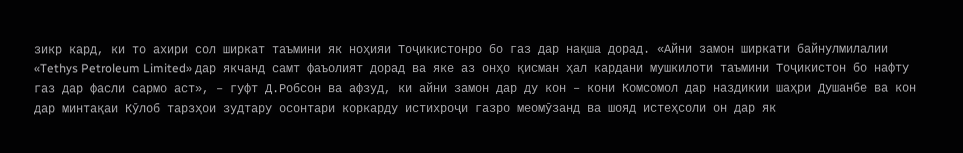зикр кард, ки то ахири сол ширкат таъмини як ноҳияи Тоҷикистонро бо газ дар нақша дорад. «Айни замон ширкати байнулмилалии «Tethys Petroleum Limited» дар якчанд самт фаъолият дорад ва яке аз онҳо қисман ҳал кардани мушкилоти таъмини Тоҷикистон бо нафту газ дар фасли сармо аст», – гуфт Д.Робсон ва афзуд, ки айни замон дар ду кон – кони Комсомол дар наздикии шаҳри Душанбе ва кон дар минтақаи Кӯлоб тарзҳои зудтару осонтари коркарду истихроҷи газро меомӯзанд ва шояд истеҳсоли он дар як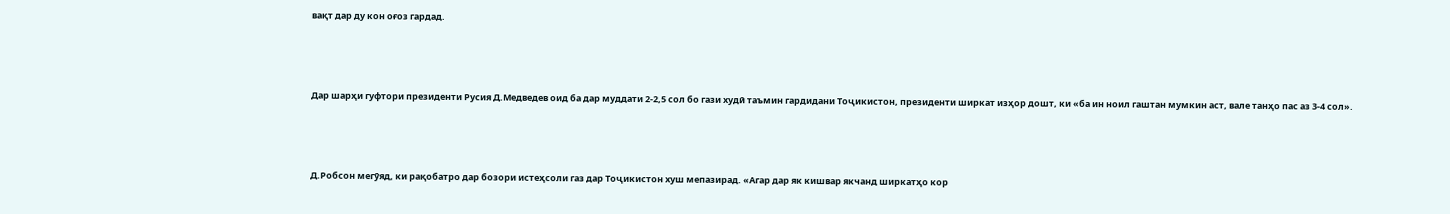вақт дар ду кон оғоз гардад.



Дар шарҳи гуфтори президенти Русия Д.Медведев оид ба дар муддати 2-2,5 сол бо гази худӣ таъмин гардидани Тоҷикистон, президенти ширкат изҳор дошт, ки «ба ин ноил гаштан мумкин аст, вале танҳо пас аз 3-4 сол».



Д.Робсон мегӯяд, ки рақобатро дар бозори истеҳсоли газ дар Тоҷикистон хуш мепазирад. «Агар дар як кишвар якчанд ширкатҳо кор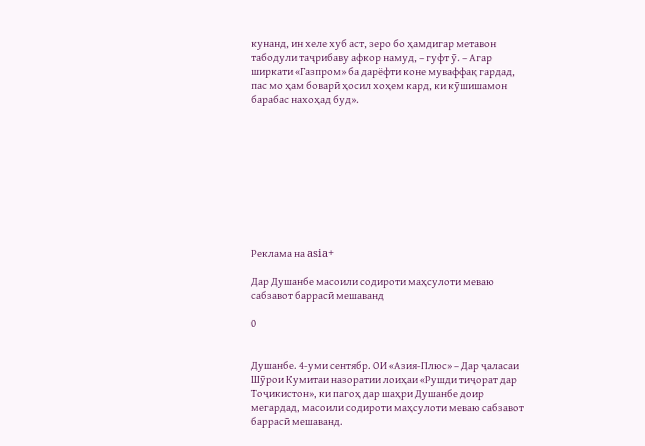кунанд, ин хеле хуб аст, зеро бо ҳамдигар метавон табодули таҷрибаву афкор намуд, – гуфт ӯ. – Агар ширкати «Газпром» ба дарёфти коне муваффақ гардад, пас мо ҳам боварӣ ҳосил хоҳем кард, ки кӯшишамон барабас нахоҳад буд».










Реклама на asia+

Дар Душанбе масоили содироти маҳсулоти меваю сабзавот баррасӣ мешаванд

0


Душанбе. 4-уми сентябр. ОИ «Азия-Плюс» – Дар ҷаласаи Шӯрои Кумитаи назоратии лоиҳаи «Рушди тиҷорат дар Тоҷикистон», ки пагоҳ дар шаҳри Душанбе доир мегардад, масоили содироти маҳсулоти меваю сабзавот баррасӣ мешаванд.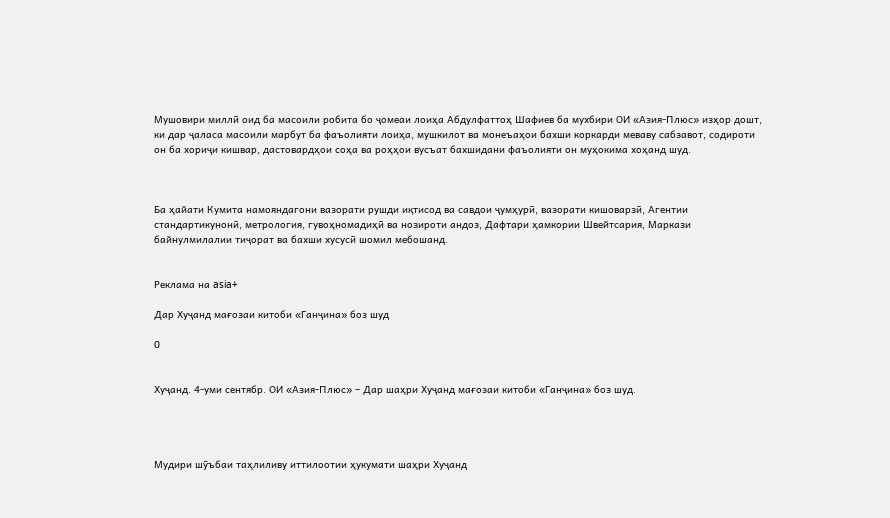Мушовири миллӣ оид ба масоили робита бо ҷомеаи лоиҳа Абдулфаттоҳ Шафиев ба мухбири ОИ «Азия-Плюс» изҳор дошт, ки дар ҷаласа масоили марбут ба фаъолияти лоиҳа, мушкилот ва монеъаҳои бахши коркарди меваву сабзавот, содироти он ба хориҷи кишвар, дастовардҳои соҳа ва роҳҳои вусъат бахшидани фаъолияти он муҳокима хоҳанд шуд.



Ба ҳайати Кумита намояндагони вазорати рушди иқтисод ва савдои ҷумҳурӣ, вазорати кишоварзӣ, Агентии стандартикунонӣ, метрология, гувоҳномадиҳӣ ва нозироти андоз, Дафтари ҳамкории Швейтсария, Маркази байнулмилалии тиҷорат ва бахши хусусӣ шомил мебошанд.


Реклама на asia+

Дар Хуҷанд мағозаи китоби «Ганҷина» боз шуд

0


Хуҷанд. 4-уми сентябр. ОИ «Азия-Плюс» – Дар шаҳри Хуҷанд мағозаи китоби «Ганҷина» боз шуд.




Мудири шӯъбаи таҳлиливу иттилоотии ҳукумати шаҳри Хуҷанд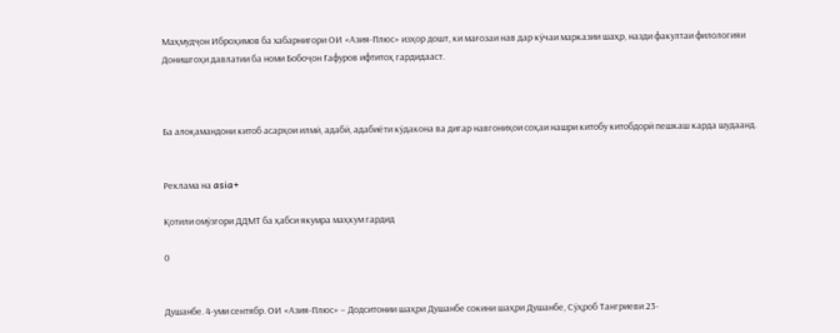Маҳмудҷон Иброҳимов ба хабарнигори ОИ «Азия-Плюс» изҳор дошт, ки мағозаи нав дар кӯчаи марказии шаҳр, назди факултаи филологияи Донишгоҳи давлатии ба номи Бобоҷон Ғафуров ифтитоҳ гардидааст.



Ба алоқамандони китоб асарҳои илмӣ, адабӣ, адабиёти кӯдакона ва дигар навгониҳои соҳаи нашри китобу китобдорӣ пешкаш карда шудаанд.


Реклама на asia+

Қотили омӯзгори ДДМТ ба ҳабси якумра маҳкум гардид

0


Душанбе. 4-уми сентябр. ОИ «Азия-Плюс» – Додситонии шаҳри Душанбе сокини шаҳри Душанбе, Сӯҳроб Тангриеви 23-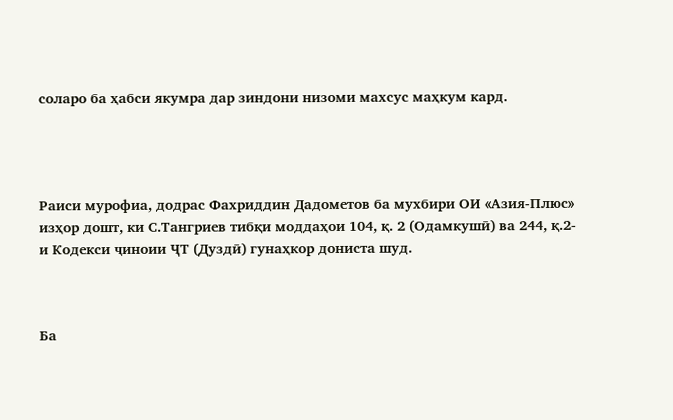соларо ба ҳабси якумра дар зиндони низоми махсус маҳкум кард.




Раиси мурофиа, додрас Фахриддин Дадометов ба мухбири ОИ «Азия-Плюс» изҳор дошт, ки С.Тангриев тибқи моддаҳои 104, қ. 2 (Одамкушӣ) ва 244, қ.2-и Кодекси ҷиноии ҶТ (Дуздӣ) гунаҳкор дониста шуд.



Ба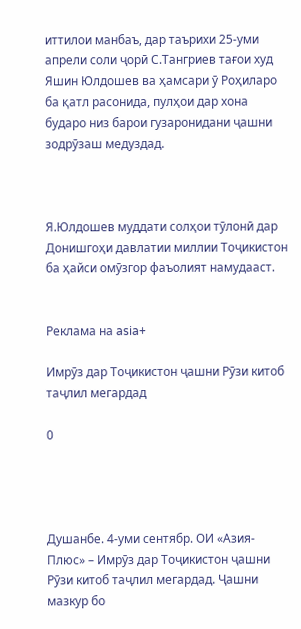иттилои манбаъ, дар таърихи 25-уми апрели соли ҷорӣ С.Тангриев тағои худ Яшин Юлдошев ва ҳамсари ӯ Роҳиларо ба қатл расонида, пулҳои дар хона бударо низ барои гузаронидани ҷашни зодрӯзаш медуздад.



Я.Юлдошев муддати солҳои тӯлонӣ дар Донишгоҳи давлатии миллии Тоҷикистон ба ҳайси омӯзгор фаъолият намудааст.


Реклама на asia+

Имрӯз дар Тоҷикистон ҷашни Рӯзи китоб таҷлил мегардад

0




Душанбе. 4-уми сентябр. ОИ «Азия-Плюс» – Имрӯз дар Тоҷикистон ҷашни Рӯзи китоб таҷлил мегардад. Ҷашни мазкур бо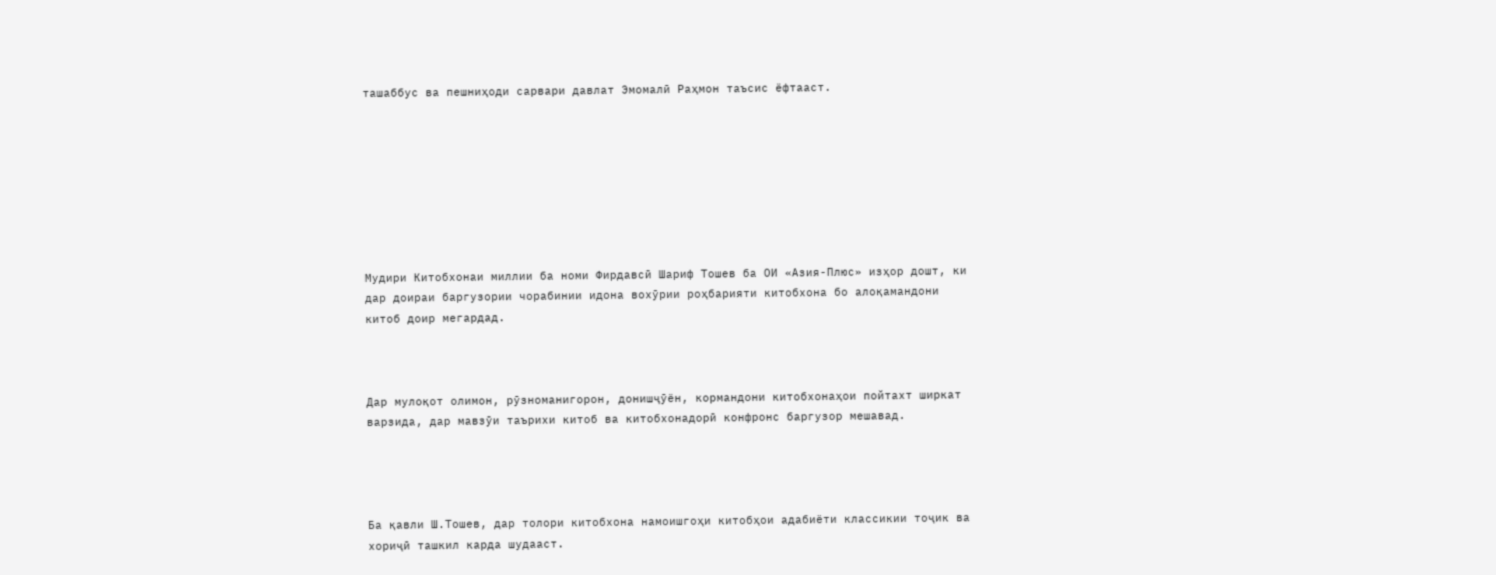ташаббус ва пешниҳоди сарвари давлат Эмомалӣ Раҳмон таъсис ёфтааст.








Мудири Китобхонаи миллии ба номи Фирдавсӣ Шариф Тошев ба ОИ «Азия-Плюс» изҳор дошт, ки дар доираи баргузории чорабинии идона вохӯрии роҳбарияти китобхона бо алоқамандони китоб доир мегардад.



Дар мулоқот олимон, рӯзноманигорон, донишҷӯён, кормандони китобхонаҳои пойтахт ширкат варзида, дар мавзӯи таърихи китоб ва китобхонадорӣ конфронс баргузор мешавад.




Ба қавли Ш.Тошев, дар толори китобхона намоишгоҳи китобҳои адабиёти классикии тоҷик ва хориҷӣ ташкил карда шудааст.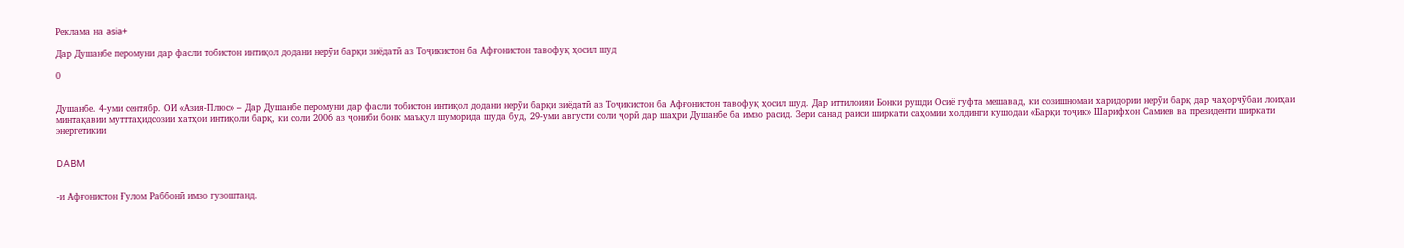Реклама на asia+

Дар Душанбе перомуни дар фасли тобистон интиқол додани нерӯи барқи зиёдатӣ аз Тоҷикистон ба Афғонистон тавофуқ ҳосил шуд

0


Душанбе. 4-уми сентябр. ОИ «Азия-Плюс» – Дар Душанбе перомуни дар фасли тобистон интиқол додани нерӯи барқи зиёдатӣ аз Тоҷикистон ба Афғонистон тавофуқ ҳосил шуд. Дар иттилоияи Бонки рушди Осиё гуфта мешавад, ки созишномаи харидории нерӯи барқ дар чаҳорчӯбаи лоиҳаи минтақавии мутттаҳидсозии хатҳои интиқоли барқ, ки соли 2006 аз ҷониби бонк маъқул шуморида шуда буд, 29-уми августи соли ҷорӣ дар шаҳри Душанбе ба имзо расид. Зери санад раиси ширкати саҳомии холдинги кушодаи «Барқи тоҷик» Шарифхон Самиев ва президенти ширкати энергетикии


DABM


-и Афғонистон Ғулом Раббонӣ имзо гузоштанд.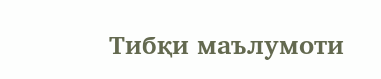Тибқи маълумоти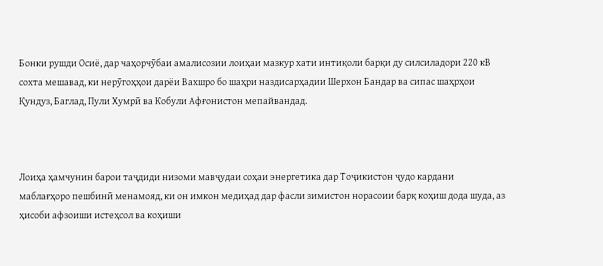Бонки рушди Осиё, дар чаҳорчӯбаи амалисозии лоиҳаи мазкур хати интиқоли барқи ду силсиладори 220 кВ сохта мешавад, ки нерӯгоҳҳои дарёи Вахшро бо шаҳри наздисарҳадии Шерхон Бандар ва сипас шаҳрҳои Қундуз, Баглад, Пули Хумрӣ ва Кобули Афғонистон мепайвандад.



Лоиҳа ҳамчунин барои таҷдиди низоми мавҷудаи соҳаи энергетика дар Тоҷикистон ҷудо кардани маблағҳоро пешбинӣ менамояд, ки он имкон медиҳад дар фасли зимистон норасоии барқ коҳиш дода шуда, аз ҳисоби афзоиши истеҳсол ва коҳиши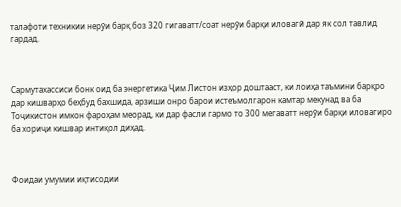талафоти техникии нерӯи барқ боз 320 гигаватт/соат нерӯи барқи иловагӣ дар як сол тавлид гардад.



Сармутахассиси бонк оид ба энергетика Ҷим Листон изҳор доштааст, ки лоиҳа таъмини барқро дар кишварҳо беҳбуд бахшида, арзиши онро барои истеъмолгарон камтар мекунад ва ба Тоҷикистон имкон фароҳам меорад, ки дар фасли гармо то 300 мегаватт нерӯи барқи иловагиро ба хориҷи кишвар интиқол диҳад.



Фоидаи умумии иқтисодии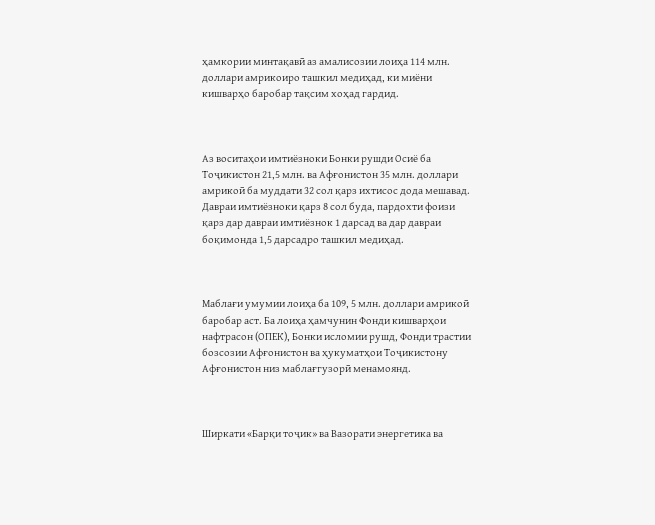ҳамкории минтақавӣ аз амалисозии лоиҳа 114 млн. доллари амрикоиро ташкил медиҳад, ки миёни кишварҳо баробар тақсим хоҳад гардид.



Аз воситаҳои имтиёзноки Бонки рушди Осиё ба Тоҷикистон 21,5 млн. ва Афғонистон 35 млн. доллари амрикоӣ ба муддати 32 сол қарз ихтисос дода мешавад. Давраи имтиёзноки қарз 8 сол буда, пардохти фоизи қарз дар давраи имтиёзнок 1 дарсад ва дар давраи боқимонда 1,5 дарсадро ташкил медиҳад.



Маблағи умумии лоиҳа ба 109, 5 млн. доллари амрикоӣ баробар аст. Ба лоиҳа ҳамчунин Фонди кишварҳои нафтрасон (ОПЕК), Бонки исломии рушд, Фонди трастии бозсозии Афғонистон ва ҳукуматҳои Тоҷикистону Афғонистон низ маблағгузорӣ менамоянд.



Ширкати «Барқи тоҷик» ва Вазорати энергетика ва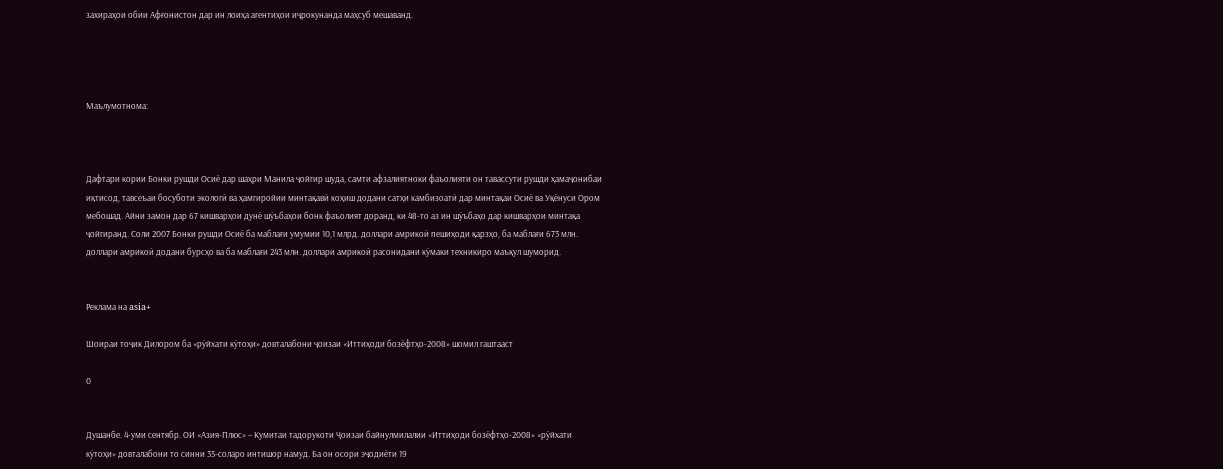захираҳои обии Афғонистон дар ин лоиҳа агентиҳои иҷрокунанда маҳсуб мешаванд.




Маълумотнома:



Дафтари кории Бонки рушди Осиё дар шаҳри Манила ҷойгир шуда, самти афзалиятноки фаъолияти он тавассути рушди ҳамаҷонибаи иқтисод, тавсеъаи босуботи экологӣ ва ҳамгиройии минтақавӣ коҳиш додани сатҳи камбизоатӣ дар минтақаи Осиё ва Уқёнуси Ором мебошад. Айни замон дар 67 кишварҳои дунё шӯъбаҳои бонк фаъолият доранд, ки 48-то аз ин шӯъбаҳо дар кишварҳои минтақа ҷойгиранд. Соли 2007 Бонки рушди Осиё ба маблағи умумии 10,1 млрд. доллари амрикоӣ пешиҳоди қарзҳо, ба маблағи 673 млн. доллари амрикоӣ додани бурсҳо ва ба маблағи 243 млн. доллари амрикоӣ расонидани кӯмаки техникиро маъқул шуморид.


Реклама на asia+

Шоираи тоҷик Дилором ба «рӯйхати кӯтоҳи» довталабони ҷоизаи «Иттиҳоди бозёфтҳо-2008» шомил гаштааст

0


Душанбе. 4-уми сентябр. ОИ «Азия-Плюс» – Кумитаи тадорукоти Ҷоизаи байнулмилалии «Иттиҳоди бозёфтҳо-2008» «рӯйхати кӯтоҳи» довталабони то синни 35-соларо интишор намуд. Ба он осори эҷодиёти 19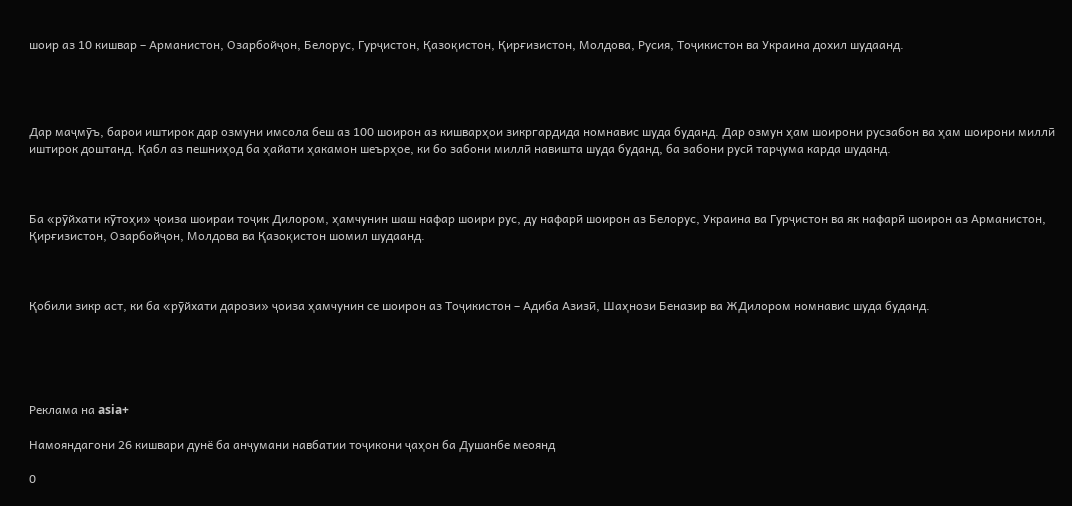шоир аз 10 кишвар – Арманистон, Озарбойҷон, Белорус, Гурҷистон, Қазоқистон, Қирғизистон, Молдова, Русия, Тоҷикистон ва Украина дохил шудаанд.




Дар маҷмӯъ, барои иштирок дар озмуни имсола беш аз 100 шоирон аз кишварҳои зикргардида номнавис шуда буданд. Дар озмун ҳам шоирони русзабон ва ҳам шоирони миллӣ иштирок доштанд. Қабл аз пешниҳод ба ҳайати ҳакамон шеърҳое, ки бо забони миллӣ навишта шуда буданд, ба забони русӣ тарҷума карда шуданд.



Ба «рӯйхати кӯтоҳи» ҷоиза шоираи тоҷик Дилором, ҳамчунин шаш нафар шоири рус, ду нафарӣ шоирон аз Белорус, Украина ва Гурҷистон ва як нафарӣ шоирон аз Арманистон, Қирғизистон, Озарбойҷон, Молдова ва Қазоқистон шомил шудаанд.



Қобили зикр аст, ки ба «рӯйхати дарози» ҷоиза ҳамчунин се шоирон аз Тоҷикистон – Адиба Азизӣ, Шаҳнози Беназир ва ЖДилором номнавис шуда буданд.





Реклама на asia+

Намояндагони 26 кишвари дунё ба анҷумани навбатии тоҷикони ҷаҳон ба Душанбе меоянд

0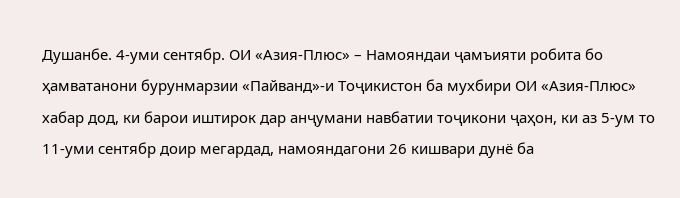Душанбе. 4-уми сентябр. ОИ «Азия-Плюс» – Намояндаи ҷамъияти робита бо ҳамватанони бурунмарзии «Пайванд»-и Тоҷикистон ба мухбири ОИ «Азия-Плюс» хабар дод, ки барои иштирок дар анҷумани навбатии тоҷикони ҷаҳон, ки аз 5-ум то 11-уми сентябр доир мегардад, намояндагони 26 кишвари дунё ба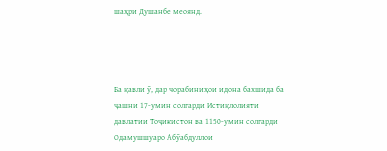шаҳри Душанбе меоянд.




Ба қавли ӯ, дар чорабиниҳои идона бахшида ба ҷашни 17-умин солгарди Истиқлолияти давлатии Тоҷикистон ва 1150-умин солгарди Одамушшуаро Абӯабдуллои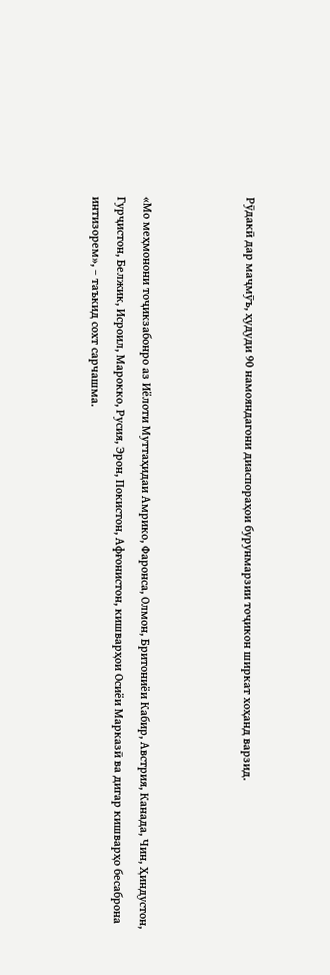Рӯдакӣ дар маҷмӯъ, ҳудуди 90 намояндагони диаспораҳои бурунмарзии тоҷикон ширкат хоҳанд варзид.



«Мо меҳмонони тоҷикзабонро аз Иёлоти Муттаҳидаи Амрико, Фаронса, Олмон, Бритониёи Кабир, Австрия, Канада, Чин, Ҳиндустон, Гурҷистон, Белжик, Исроил, Марокко, Русия, Эрон, Покистон, Афғонистон, кишварҳои Осиёи Марказӣ ва дигар кишварҳо бесаброна интизорем», – таъкид сохт сарчашма.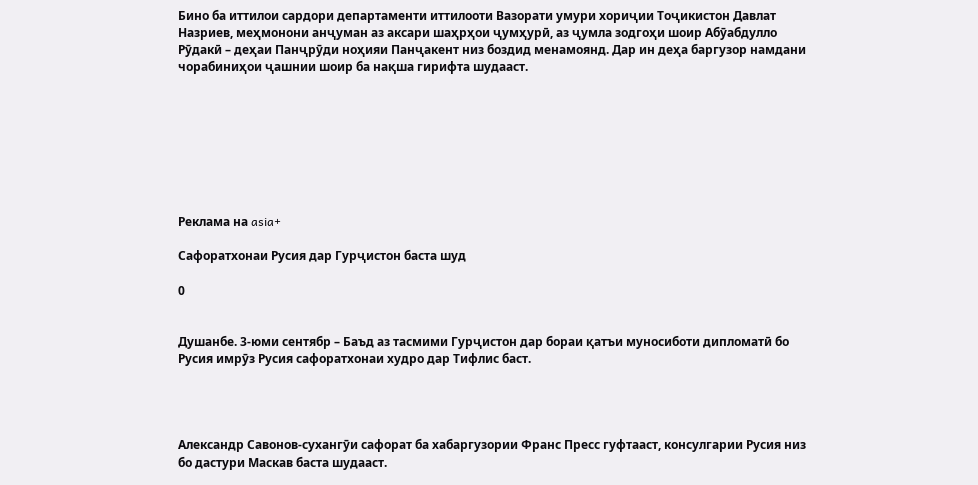Бино ба иттилои сардори департаменти иттилооти Вазорати умури хориҷии Тоҷикистон Давлат Назриев, меҳмонони анҷуман аз аксари шаҳрҳои ҷумҳурӣ, аз ҷумла зодгоҳи шоир Абӯабдулло Рӯдакӣ – деҳаи Панҷрӯди ноҳияи Панҷакент низ боздид менамоянд. Дар ин деҳа баргузор намдани чорабиниҳои ҷашнии шоир ба нақша гирифта шудааст.








Реклама на asia+

Сафоратхонаи Русия дар Гурҷистон баста шуд

0


Душанбе. 3-юми сентябр – Баъд аз тасмими Гурҷистон дар бораи қатъи муносиботи дипломатӣ бо Русия имрӯз Русия сафоратхонаи худро дар Тифлис баст.




Александр Савонов-сухангӯи сафорат ба хабаргузории Франс Пресс гуфтааст, консулгарии Русия низ бо дастури Маскав баста шудааст.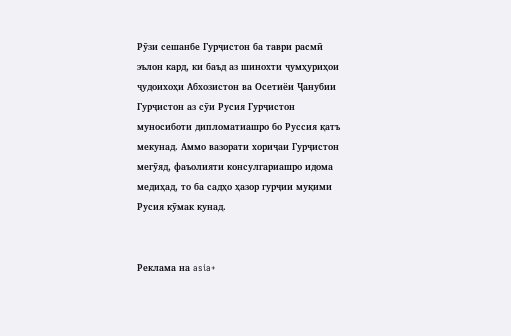Рӯзи сешанбе Гурҷистон ба таври расмӣ эълон кард, ки баъд аз шинохти ҷумҳуриҳои ҷудоихоҳи Абхозистон ва Осетиёи Ҷанубии Гурҷистон аз сӯи Русия Гурҷистон муносиботи дипломатиашро бо Руссия қатъ мекунад. Аммо вазорати хориҷаи Гурҷистон мегӯяд, фаъолияти консулгариашро идома медиҳад, то ба садҳо ҳазор гурҷии муқими Русия кӯмак кунад.


Реклама на asia+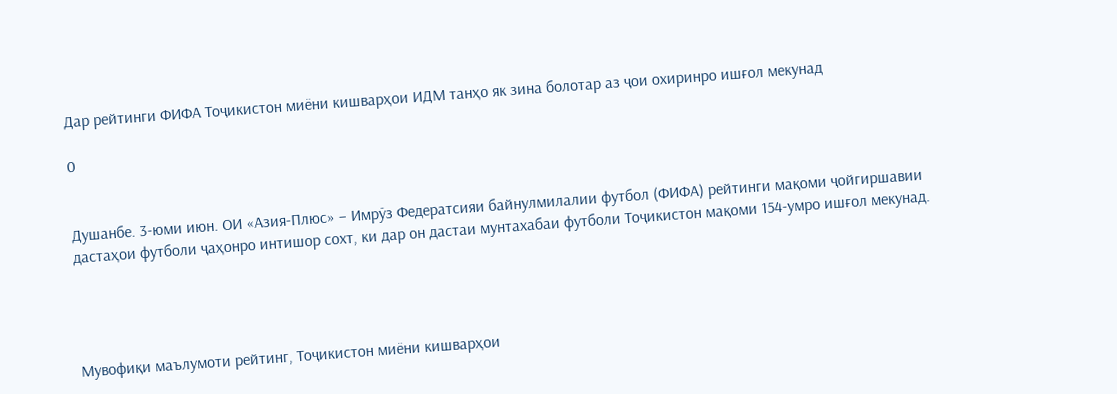Дар рейтинги ФИФА Тоҷикистон миёни кишварҳои ИДМ танҳо як зина болотар аз ҷои охиринро ишғол мекунад

0


Душанбе. 3-юми июн. ОИ «Азия-Плюс» – Имрӯз Федератсияи байнулмилалии футбол (ФИФА) рейтинги мақоми ҷойгиршавии дастаҳои футболи ҷаҳонро интишор сохт, ки дар он дастаи мунтахабаи футболи Тоҷикистон мақоми 154-умро ишғол мекунад.




Мувофиқи маълумоти рейтинг, Тоҷикистон миёни кишварҳои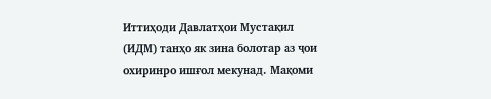Иттиҳоди Давлатҳои Мустақил (ИДМ) танҳо як зина болотар аз ҷои охиринро ишғол мекунад. Мақоми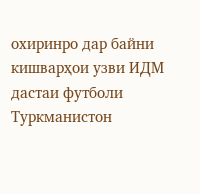охиринро дар байни кишварҳои узви ИДМ дастаи футболи Туркманистон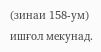(зинаи 158-ум) ишғол мекунад.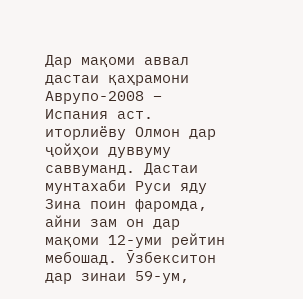Дар мақоми аввал дастаи қаҳрамони Аврупо-2008 – Испания аст. иторлиёву Олмон дар ҷойҳои дуввуму саввуманд. Дастаи мунтахаби Руси яду Зина поин фаромда, айни зам он дар мақоми 12-уми рейтин мебошад. Ӯзбекситон дар зинаи 59-ум,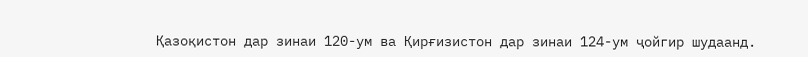Қазоқистон дар зинаи 120-ум ва Қирғизистон дар зинаи 124-ум ҷойгир шудаанд.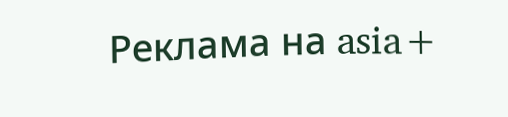Реклама на asia+